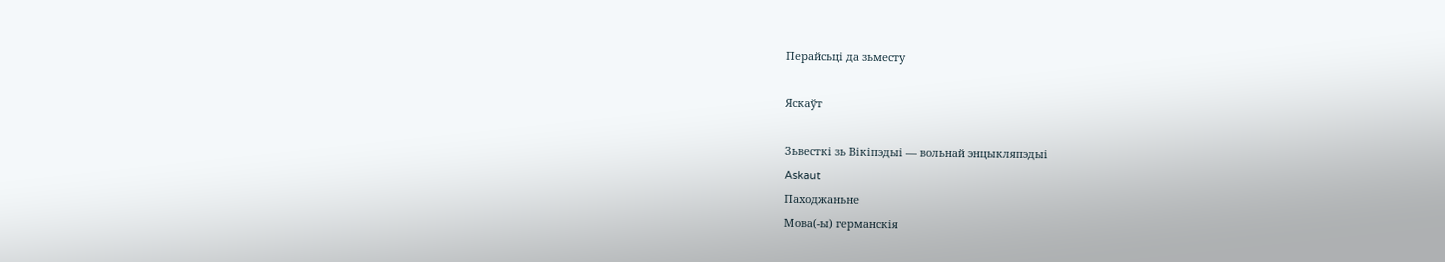Перайсьці да зьместу

Яскаўт

Зьвесткі зь Вікіпэдыі — вольнай энцыкляпэдыі
Askaut
Паходжаньне
Мова(-ы) германскія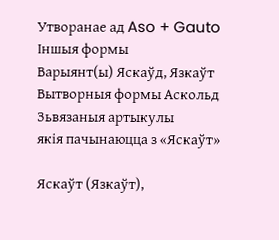Утворанае ад Aso + Gauto
Іншыя формы
Варыянт(ы) Яскаўд, Язкаўт
Вытворныя формы Аскольд
Зьвязаныя артыкулы
якія пачынаюцца з «Яскаўт»

Яскаўт (Язкаўт),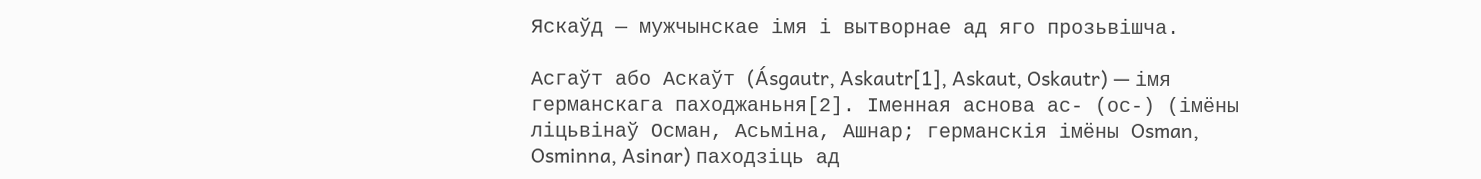Яскаўд — мужчынскае імя і вытворнае ад яго прозьвішча.

Асгаўт або Аскаўт (Ásgautr, Askautr[1], Askaut, Oskautr) — імя германскага паходжаньня[2]. Іменная аснова ас- (ос-) (імёны ліцьвінаў Осман, Асьміна, Ашнар; германскія імёны Osman, Osminna, Asinar) паходзіць ад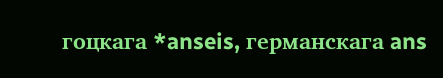гоцкага *anseis, германскага ans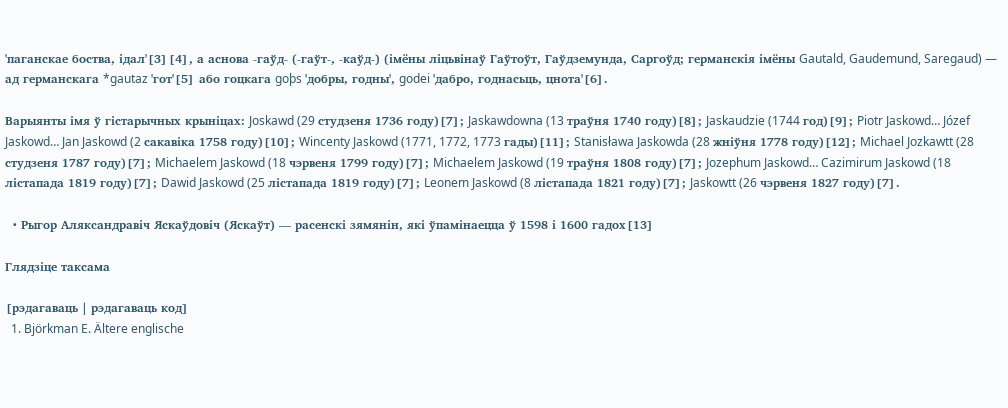'паганскае боства, ідал'[3][4], а аснова -гаўд- (-гаўт-, -каўд-) (імёны ліцьвінаў Гаўтоўт, Гаўдземунда, Саргоўд; германскія імёны Gautald, Gaudemund, Saregaud) — ад германскага *gautaz 'гот'[5] або гоцкага goþs 'добры, годны', godei 'дабро, годнасьць, цнота'[6].

Варыянты імя ў гістарычных крыніцах: Joskawd (29 студзеня 1736 году)[7]; Jaskawdowna (13 траўня 1740 году)[8]; Jaskaudzie (1744 год)[9]; Piotr Jaskowd… Józef Jaskowd… Jan Jaskowd (2 сакавіка 1758 году)[10]; Wincenty Jaskowd (1771, 1772, 1773 гады)[11]; Stanisława Jaskowda (28 жніўня 1778 году)[12]; Michael Jozkawtt (28 студзеня 1787 году)[7]; Michaelem Jaskowd (18 чэрвеня 1799 году)[7]; Michaelem Jaskowd (19 траўня 1808 году)[7]; Jozephum Jaskowd… Cazimirum Jaskowd (18 лістапада 1819 году)[7]; Dawid Jaskowd (25 лістапада 1819 году)[7]; Leonem Jaskowd (8 лістапада 1821 году)[7]; Jaskowtt (26 чэрвеня 1827 году)[7].

  • Рыгор Аляксандравіч Яскаўдовіч (Яскаўт) — расенскі зямянін, які ўпамінаецца ў 1598 і 1600 гадох[13]

Глядзіце таксама

[рэдагаваць | рэдагаваць код]
  1. Björkman E. Ältere englische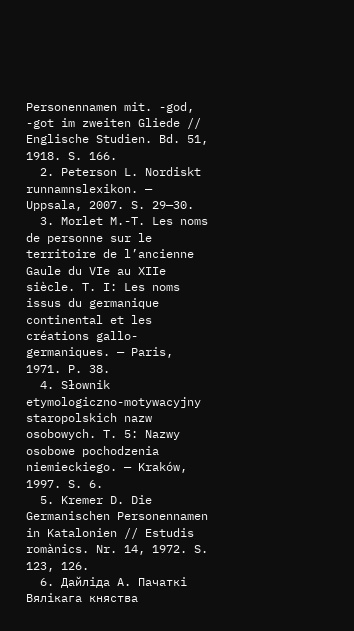Personennamen mit. -god, -got im zweiten Gliede // Englische Studien. Bd. 51, 1918. S. 166.
  2. Peterson L. Nordiskt runnamnslexikon. — Uppsala, 2007. S. 29—30.
  3. Morlet M.-T. Les noms de personne sur le territoire de l’ancienne Gaule du VIe au XIIe siècle. T. I: Les noms issus du germanique continental et les créations gallo-germaniques. — Paris, 1971. P. 38.
  4. Słownik etymologiczno-motywacyjny staropolskich nazw osobowych. T. 5: Nazwy osobowe pochodzenia niemieckiego. — Kraków, 1997. S. 6.
  5. Kremer D. Die Germanischen Personennamen in Katalonien // Estudis romànics. Nr. 14, 1972. S. 123, 126.
  6. Дайліда А. Пачаткі Вялікага княства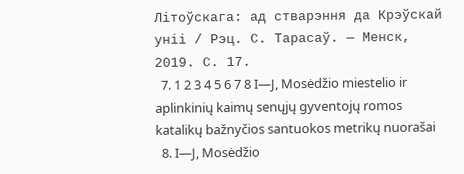Літоўскага: ад стварэння да Крэўскай уніі / Рэц. С. Тарасаў. — Менск, 2019. С. 17.
  7. 1 2 3 4 5 6 7 8 I—J, Mosėdžio miestelio ir aplinkinių kaimų senųjų gyventojų romos katalikų bažnyčios santuokos metrikų nuorašai
  8. I—J, Mosėdžio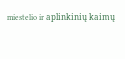miestelio ir aplinkinių kaimų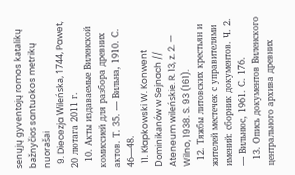senųjų gyventojų romos katalikų bažnyčios santuokos metrikų nuorašai
  9. Diecezja Wileńska, 1744, Pawet, 20 лютага 2011 г.
  10. Акты издаваемые Виленской комиссией для разбора древних актов. Т. 35. — Вильна, 1910. С. 46—48.
  11. Kłapkowski W. Konwent Dominikanów w Sejnach // Ateneum wileńskie. R. 13, z. 2. — Wilno, 1938. S. 93 (161).
  12. Тяжбы литовских крестьян и жителей местечек с управителями имений: сборник документов. Ч. 2. — Вильнюс, 1961. С. 176.
  13. Опись документов Виленского центрального архива древних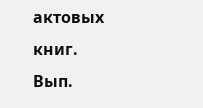актовых книг. Вып.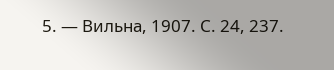5. ― Вильна, 1907. С. 24, 237.